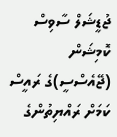ޖުޑީޝަލް ސާވިސް ކޮމިޝަން (ޖޭއެސްސީ)ގެ ރައީސް ކަމަށް ރައްޔިތުންގެ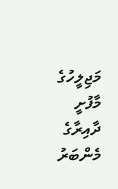މަޖިލީހުގެ މާފުށީ ދާއިރާގެ މެންބަރު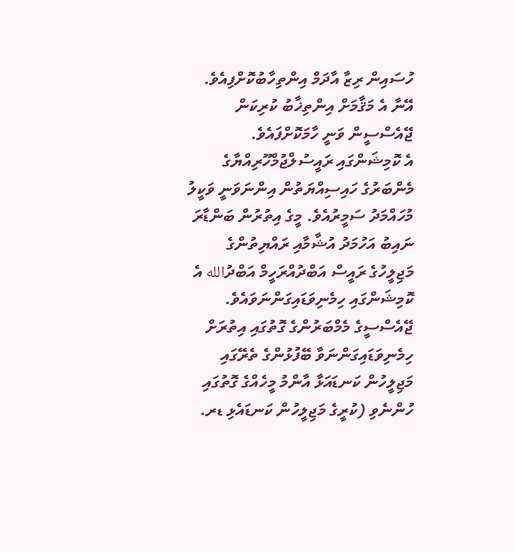ހުސައިން ރިޒާ އާދަމް އިންތިހާބުކޮށްފިއެވެ.
އޭނާ އެ މަޤާމަށް އިންތިޚާބު ކުރިކަން ޖޭއެސްސީން ވަނީ ހާމަކޮށްފައެވެ.
އެ ކޮމިޝަންގައި ރައީސުލްޖުމްހޫރިއްޔާގެ މެންބަރުގެ ހައިސިއްޔަތުން އިންނަވަނީ ވަކީލު މުހައްމަދު ސަމީރުއެވެ. މީގެ އިތުރުން ބަންޑާރަ ނައިބު އަހުމަދު އުޝާމާއި ރައްޔިތުންގެ މަޖިލީހުގެ ރައީސް އަބްދުއްރަހީމް އަބްދުالله އެ ކޮމިޝަންގައި ހިމެނިވަޑައިގަންނަވައެވެ.
ޖޭއެސްސީގެ މެމްބަރުންގެ ގޮތުގައި އިތުރަށް ހިމެނިވަޑައިގަންނަވާ ބޭފުޅުންގެ ތެރޭގައި މަޖިލީހުން ކަނޑައަޅާ އާންމު މީހެއްގެ ގޮތުގައި ހުންނެވި (ކުރީގެ މަޖިލީހުން ކަނޑައެޅި ޑރ.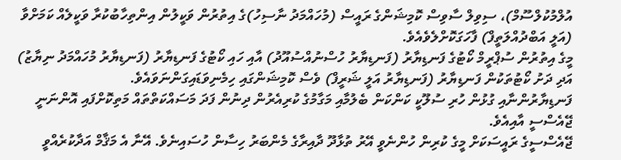އުލްމުކުލްސޫމް)، ސިވިލް ސާވިސް ކޮމިޝަންގެ ރައީސް (މުހައްމަދު ނާސިހު)ގެ އިތުރުން ވަކީލުން އިންތިހާބުކުރާ ވަކީލެއް ކަމަށްވާ (އަލީ އަބްދުއްލަތީފް) ފާހަގަކޮށްލެވެއެވެ.
މީގެ އިތުރުން ސުޕްރީމް ކޯޓުގެ ފަނޑިޔާރު (ފަނޑިޔާރު ހުސްނުއްސުއޫދު) އާއި ހައި ކޯޓުގެ ފަނޑިޔާރު (ފަނޑިޔާރު މުހައްމަދު ނިޔާޒު) އަދި ދަށު ކޯޓުތަކުން ފަނޑިޔާރު (ފަނޑިޔާރު އަލީ ޝަރީފް) ވެސް ކޮމިޝަންގައި ހިމެނިވަޑައިގަންނަވައެވެ.
ފަނޑިޔާރުންނާއި ގުޅުން ހުރި ސުލޫކީ ކަންކަން ބެލުމާއި މަގާމުގެ ކުރިއެރުން ދިނުން ފަދަ މަސައްކަތްތައް މަތިކޮށްފައި އޮންނަނީ ޖޭއެސްސީ އާއިއެވެ.
ޖޭއެސްސީގެ ރައީސަކަށް މީގެ ކުރިން ހުންނެވީ އޭރު ތުޅާދޫ ދާއިރާގެ މެންބަރު ހިސާން ހުސައިނެވެ. އޭނާ އެ މަޤާމް އަދާކުރެއްވީ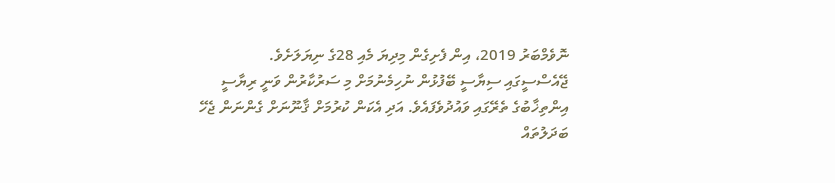ނޮވެމްބަރު 2019، އިން ފެށިގެން މިދިޔަ މެއި 28ގެ ނިޔަލަށެވެ.
ޖޭއެސްސީގައި ސިޔާސީ ބޭފުޅުން ނުހިމެނުމަށް މި ސަރުކާރުން ވަނީ ރިޔާސީ އިންތިޚާބުގެ ތެރޭގައި ވައުދުވެފައެވެ. އަދި އެކަން ކުރުމަށް ޤާނޫނަށް ގެންނަން ޖެހޭ ބަދަލުތައް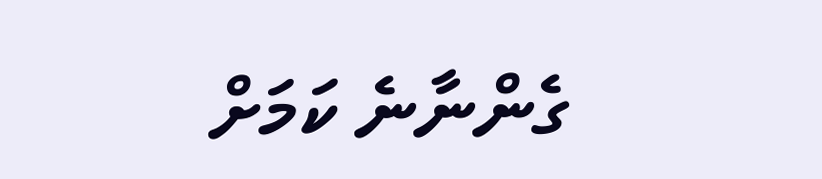ގެންނާނެ ކަމަށް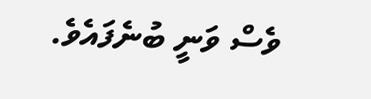ވެސް ވަނީ ބުނެފައެވެ.